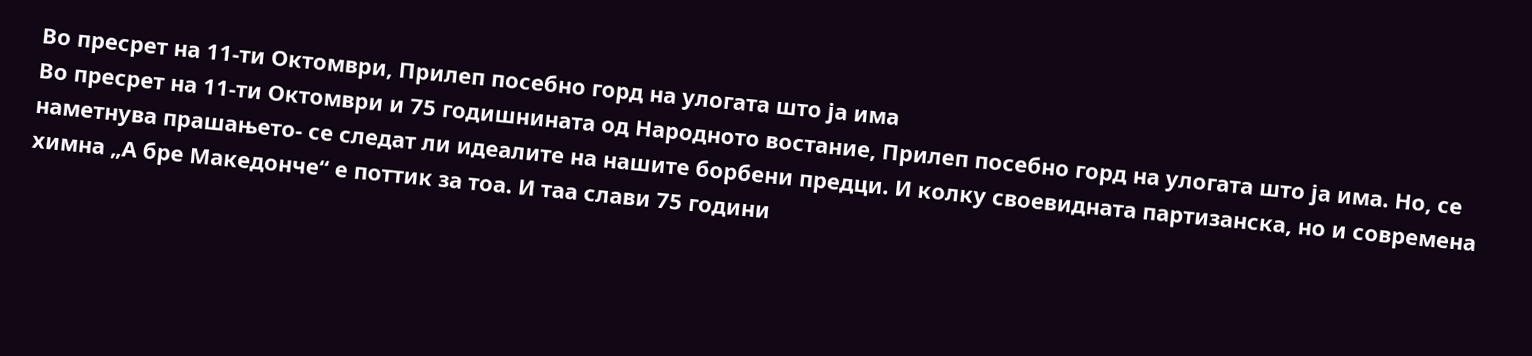Во пресрет на 11-ти Октомври, Прилеп посебно горд на улогата што ја има
Во пресрет на 11-ти Октомври и 75 годишнината од Народното востание, Прилеп посебно горд на улогата што ја има. Но, се наметнува прашањето- се следат ли идеалите на нашите борбени предци. И колку своевидната партизанска, но и современа химна „А бре Македонче“ е поттик за тоа. И таа слави 75 години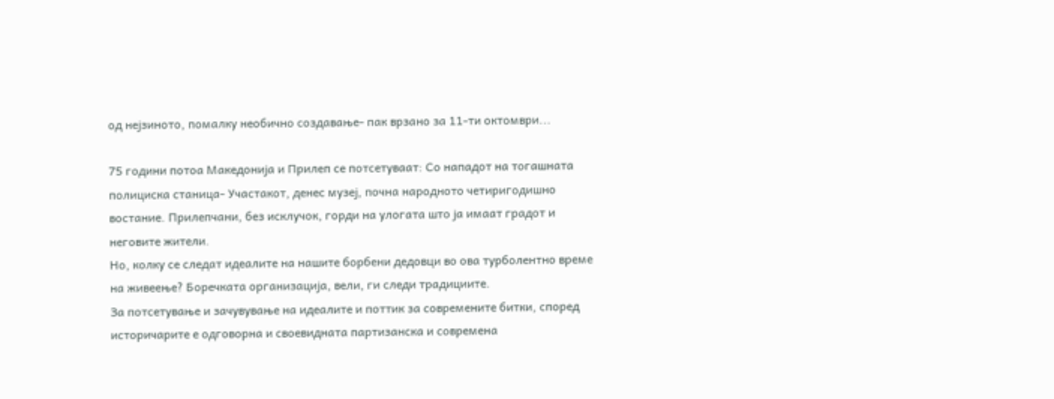од нејзиното, помалку необично создавање- пак врзано за 11-ти октомври...

75 години потоа Македонија и Прилеп се потсетуваат: Со нападот на тогашната полициска станица- Участакот, денес музеј, почна народното четиригодишно востание. Прилепчани, без исклучок, горди на улогата што ја имаат градот и неговите жители.
Но, колку се следат идеалите на нашите борбени дедовци во ова турболентно време на живеење? Боречката организација, вели, ги следи традициите.
За потсетување и зачувување на идеалите и поттик за современите битки, според историчарите е одговорна и своевидната партизанска и современа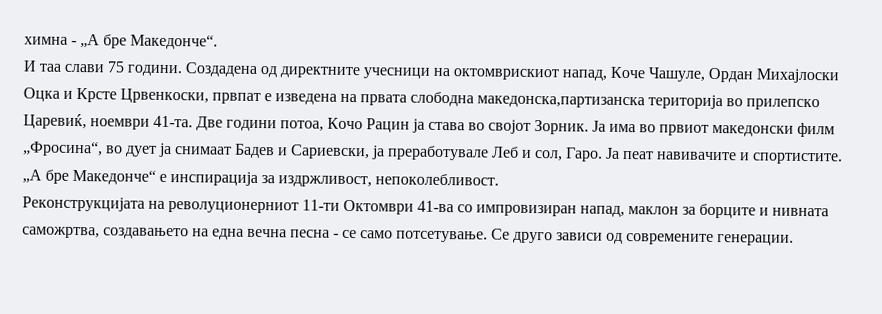химна - „А бре Македонче“.
И таа слави 75 години. Создадена од директните учесници на октомврискиот напад, Коче Чашуле, Ордан Михајлоски Оцка и Крсте Црвенкоски, првпат е изведена на првата слободна македонска,партизанска територија во прилепско Царевиќ, ноември 41-та. Две години потоа, Кочо Рацин ја става во својот Зорник. Ја има во првиот македонски филм „Фросина“, во дует ја снимаат Бадев и Сариевски, ја преработувале Леб и сол, Гаро. Ја пеат навивачите и спортистите. „А бре Македонче“ е инспирација за издржливост, непоколебливост.
Реконструкцијата на револуционерниот 11-ти Октомври 41-ва со импровизиран напад, маклон за борците и нивната саможртва, создавањето на една вечна песна - се само потсетување. Се друго зависи од современите генерации.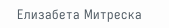Елизабета Митреска